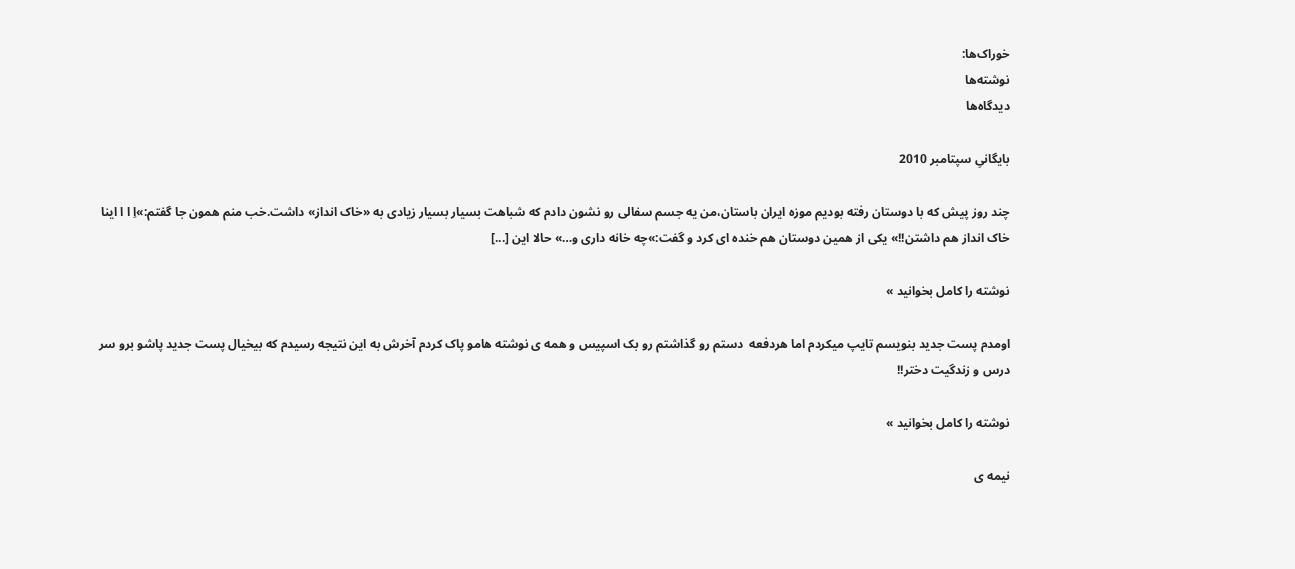خوراک‌ها:
نوشته‌ها
دیدگاه‌ها

بایگانیِ سپتامبر 2010

چند روز پیش که با دوستان رفته بودیم موزه ایران باستان،من یه جسم سفالی رو نشون دادم که شباهت بسیار بسیار زیادی به «خاک انداز» داشت.خب منم همون جا گفتم:»اِ ا ا اینا خاک انداز هم داشتن!!» یکی از همین دوستان هم خنده ای کرد و گفت:»چه خانه داری و…» حالا این [...]

نوشته را کامل بخوانید »

اومدم پست جدید بنویسم تایپ میکردم اما هردفعه  دستم رو گذاشتم رو بک اسپیس و همه ی نوشته هامو پاک کردم آخرش به این نتیجه رسیدم که بیخیال پست جدید پاشو برو سر درس و زندگیت دختر!!

نوشته را کامل بخوانید »

نیمه ی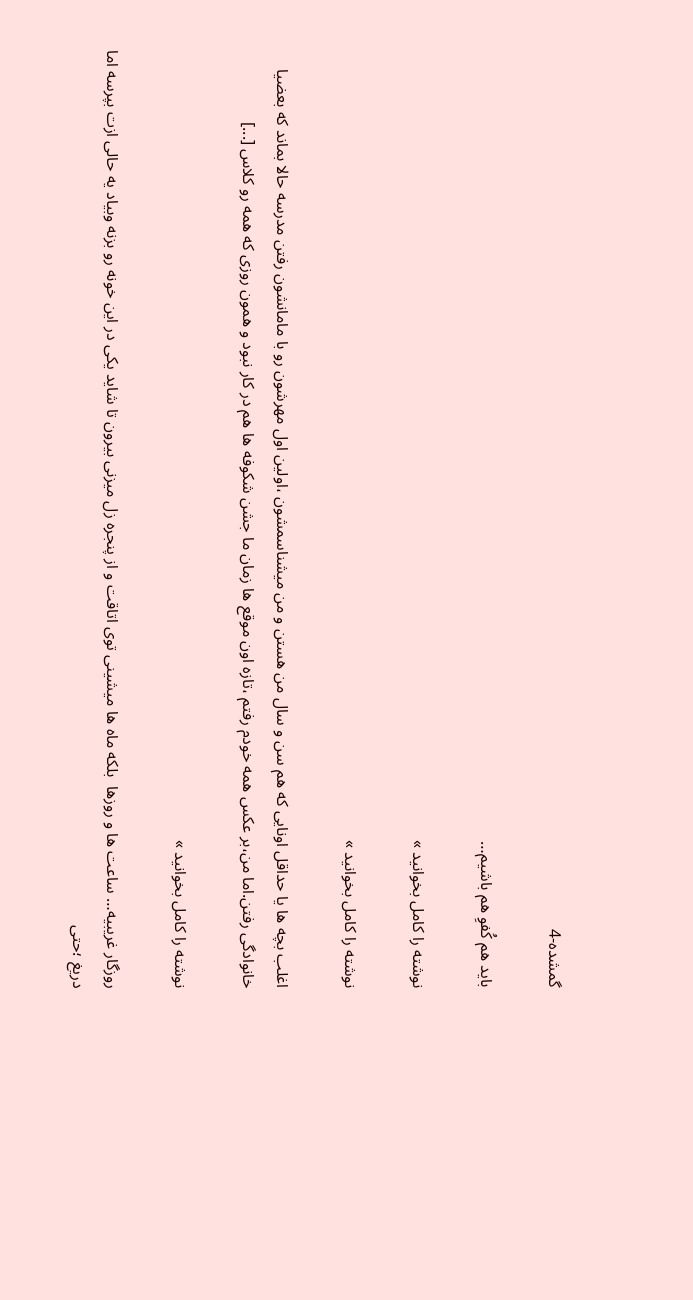گمشده-4

باید هم کُفوِ هم باشیم…

نوشته را کامل بخوانید »

نوشته را کامل بخوانید »

اغلب بچه ها یا حداقل اونایی که هم سن و سال من هستن و من میشناسمشون ،اولین اول مهرشون رو با مامانشون رفتن مدرسه حالا بماند که بعضیا خانوادگی رفتن.اما من،بر عکس همه خودم رفتم ،تازه اون موقع ها زمان ما جشن شکوفه ها هم در کار نبود و همون روزی که همه رو کلاس [...]

نوشته را کامل بخوانید »

روزگار غریبیه… ساعت ها و روزها  بلکه ماه ها میشینی توی اتاقت و از پنجره زل میزنی بیرون تا شاید یکی در این خونه رو بزنه وبیاد یه حالی ازت بپرسه اما دریغ ؛حتی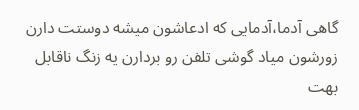گاهی آدما،آدمایی که ادعاشون میشه دوستت دارن زورشون میاد گوشی تلفن رو بردارن یه زنگ ناقابل بهت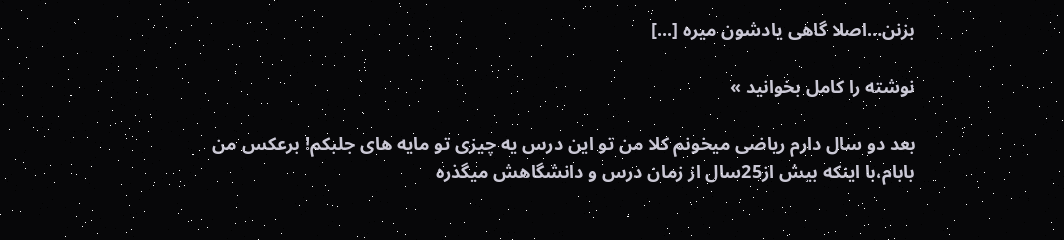بزنن…اصلا گاهی یادشون میره [...]

نوشته را کامل بخوانید »

بعد دو سال دارم ریاضی میخونم کلا من تو این درس یه چیزی تو مایه های جلبکم! برعکس من بابام،با اینکه بیش از25سال از زمان درس و دانشگاهش میگذره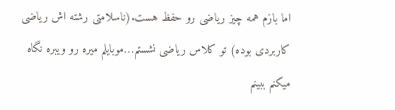اما بازم همه چیز ریاضی رو حفظ هست.(ناسلامتی رشته اش ریاضی کاربردی بوده) تو کلاس ریاضی نشستم…موبایلم میره رو ویبره نگاه میکنم ببینم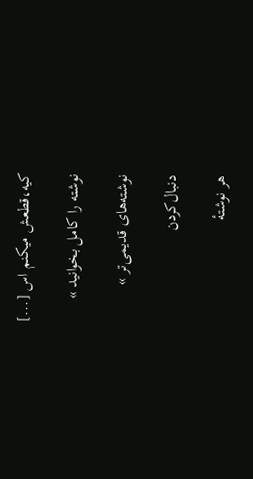کیه،قطعش میکنم اس [...]

نوشته را کامل بخوانید »

نوشته‌های قدیمی‌تر »

دنبال‌کردن

هر نوشتهٔ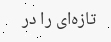تازه‌ای را در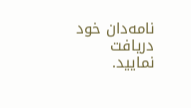نامه‌دان خود دریافت نمایید.